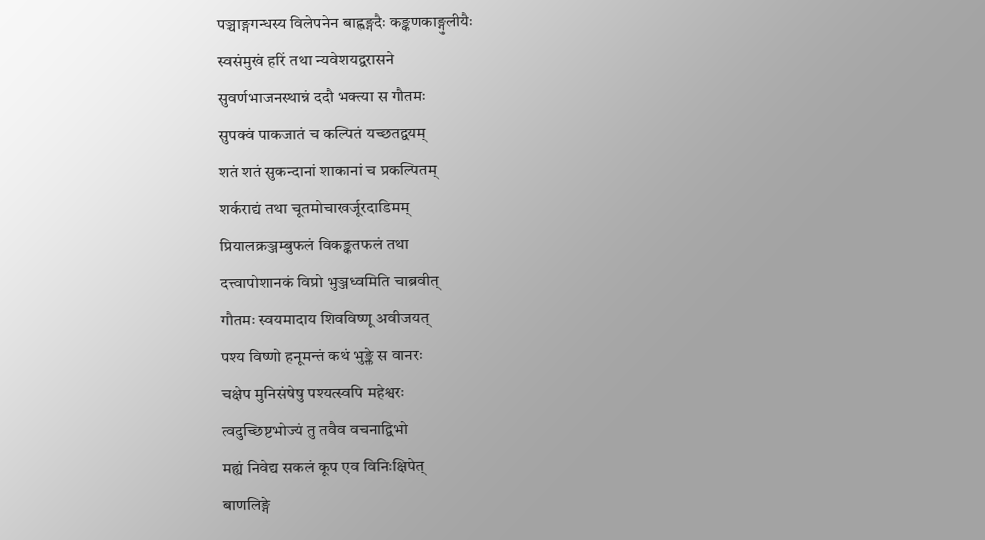पञ्चाङ्गगन्धस्य विलेपनेन बाह्वङ्गदैः कङ्कणकाङ्गुलीयैः
स्वसंमुखं हरिं तथा न्यवेशयद्वरासने
सुवर्णभाजनस्थान्नं ददौ भक्त्या स गौतमः
सुपक्वं पाकजातं च कल्पितं यच्छतद्वयम्
शतं शतं सुकन्दानां शाकानां च प्रकल्पितम्
शर्कराद्यं तथा चूतमोचाखर्जूरदाडिमम्
प्रियालक्रञ्जम्बुफलं विकङ्कतफलं तथा
दत्त्वापोशानकं विप्रो भुञ्जध्वमिति चाब्रवीत्
गौतमः स्वयमादाय शिवविष्णू अवीजयत्
पश्य विष्णो हनूमन्तं कथं भुङ्क्ते स वानरः
चक्षेप मुनिसंषेषु पश्यत्स्वपि महेश्वरः
त्वदुच्छिष्टभोज्यं तु तवैव वचनाद्विभो
मह्यं निवेद्य सकलं कूप एव विनिःक्षिपेत्
बाणलिङ्गे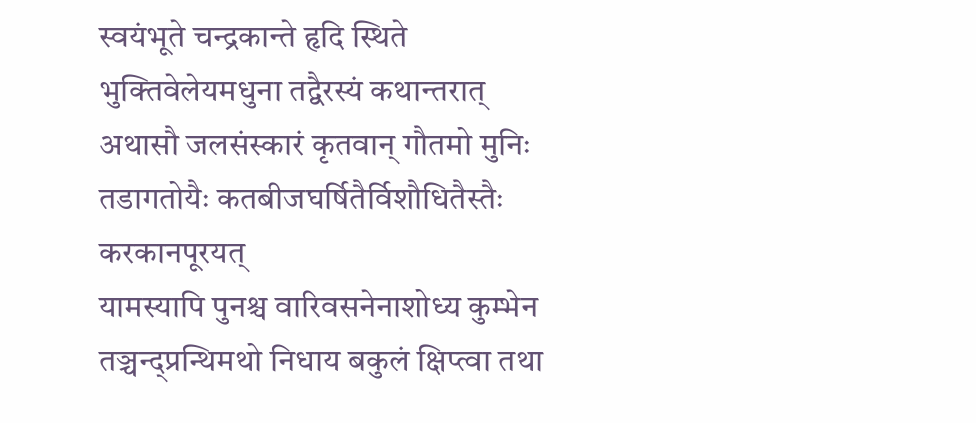स्वयंभूते चन्द्रकान्ते हृदि स्थिते
भुक्तिवेलेयमधुना तद्वैरस्यं कथान्तरात्
अथासौ जलसंस्कारं कृतवान् गौतमो मुनिः
तडागतोयैः कतबीजघर्षितैर्विशौधितैस्तैः करकानपूरयत्
यामस्यापि पुनश्च वारिवसनेनाशोध्य कुम्भेन तञ्चन्द्प्रन्थिमथो निधाय बकुलं क्षिप्त्वा तथा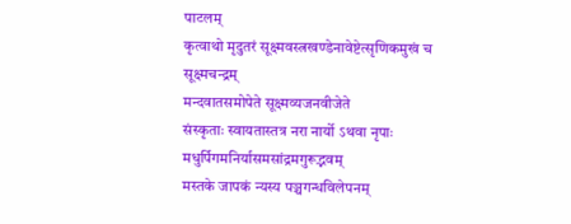पाटलम्
कृत्वाथो मृदुतरं सूक्ष्मवस्त्रखण्डेनावेष्टेत्सृणिकमुखं च सूक्ष्मचन्द्रम्
मन्दवातसमोपेते सूक्ष्मव्यजनवीजेते
संस्कृताः स्वायतास्तत्र नरा नार्यो ऽथवा नृपाः
मधुर्पिगमनिर्यासमसांद्रमगुरूद्भवम्
मस्तके जापकं न्यस्य पञ्चगन्धविलेपनम्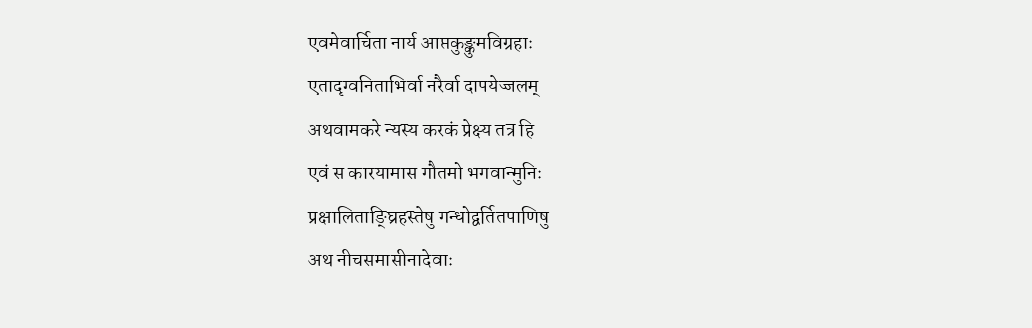एवमेवार्चिता नार्य आप्तकुङ्कुमविग्रहाः
एतादृग्वनिताभिर्वा नरैर्वा दापयेज्जलम्
अथवामकरे न्यस्य करकं प्रेक्ष्य तत्र हि
एवं स कारयामास गौतमो भगवान्मुनिः
प्रक्षालिताङ्घ्रिहस्तेषु गन्धोद्वर्तितपाणिषु
अथ नीचसमासीनादेवाः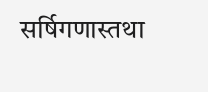सर्षिगणास्तथा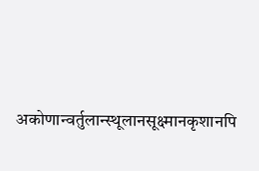अकोणान्वर्तुलान्स्थूलानसूक्ष्मानकृशानपि